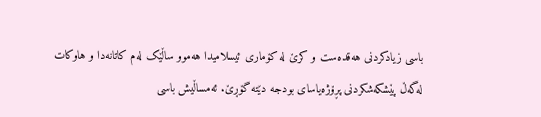باسی زیادکردنی هەقدەست و کرێ لە کۆماری ئیسلامیدا هەموو ساڵێک لەم کاتانەدا و هاوکات لەگەڵ پێشکەشکردنی پڕۆژەیاسای بودجە دێتە گۆڕێ. ئەمساڵیش باسی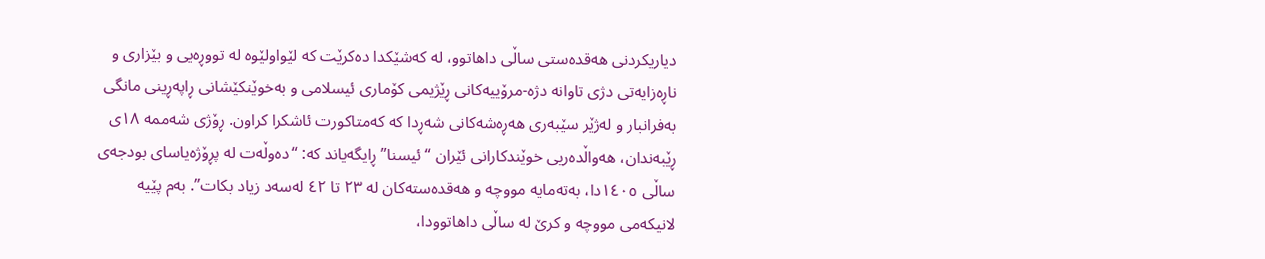دیاریکردنی هەقدەستی ساڵی داهاتوو، لە کەشێکدا دەکرێت کە لێواولێوە لە تووڕەیی و بێزاری و ناڕەزایەتی دژی تاوانە دژە-مرۆییەکانی ڕێژیمی کۆماری ئیسلامی و بەخوێنکێشانی ڕاپەڕینی مانگی بەفرانبار و لەژێر سێبەری هەڕەشەکانی شەڕدا کە کەمتاکورت ئاشکرا کراون. ڕۆژی شەممە ١٨ی ڕێبەندان، هەواڵدەریی خوێندکارانی ئێران “ئیسنا” ڕایگەیاند کە: “دەوڵەت لە پڕۆژەیاسای بودجەی ساڵی ١٤٠٥دا، بەتەمایە مووچە و هەقدەستەکان لە ٢٣ تا ٤٢ لەسەد زیاد بکات”. بەم پێیە لانیکەمی مووچە و کرێ لە ساڵی داهاتوودا،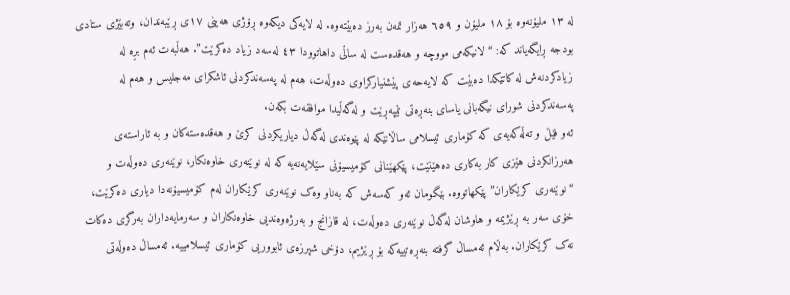لە ١٣ ملیۆنەوە بۆ ١٨ ملیۆن و ٦٥٩ هەزار تمەن بەرز دەبێتەوە. لە لایەکی دیکەوە ڕۆژی هەینی ١٧ی ڕێبەندان، وتەبێژی ستادی بودجە ڕایگەیاند کە: “لانیکەمی مووچە و هەقدەست لە ساڵی داهاتوودا ٤٣ لەسەد زیاد دەکرێت”. هەڵبەت ئەم بڕە لە زیادکردنەش لە کاتێکدا دەبێت کە لایەحەی پێشنیارکراوی دەوڵەت، هەم لە پەسەندکردنی ئاشکرای مەجلیس و هەم لە پەسەندکردنی شورای نیگەبانی یاسای بنەڕەتی تێپەڕێت و لەگەڵیدا موافقەت بکەن.
ئەو فێڵ و تەڵەکەیەی کە کۆماری ئیسلامی ساڵانێکە لە پێوەندی لەگەڵ دیاریکردنی کرێ و هەقدەستەکان و بە ئاراستەی هەرزانکردنی هێزی کار بەکاری دەهێنێت، پێکهێنانی کۆمیسیۆنی سێلایەنەیە کە لە نوێنەری خاوەنکار، نوێنەری دەوڵەت و “نوێنەری کرێکاران” پێکهاتووە. بێگومان ئەو کەسەش کە بەناو وەک نوێنەری کرێکاران لەم کۆمیسیۆنەدا دیاری دەکرێت، خۆی سەر بە ڕێژیمە و هاوشان لەگەڵ نوێنەری دەوڵەت، لە قازانج و بەرژەوەندیی خاوەنکاران و سەرمایەداران بەرگری دەکات نەک کرێکاران. بەڵام ئەمساڵ گرفتە بنەڕەتییەکە بۆ ڕێژیم، دۆخی شپرزەی ئابووریی کۆماری ئیسلامییە. ئەمساڵ دەوڵەتی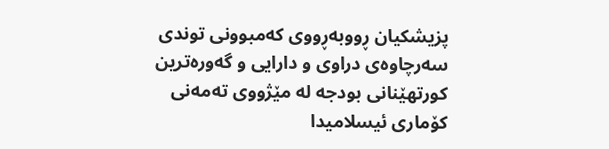پزیشکیان ڕووبەڕووی کەمبوونی توندی سەرچاوەی دراوی و دارایی و گەورەترین کورتهێنانی بودجە لە مێژووی تەمەنی کۆماری ئیسلامیدا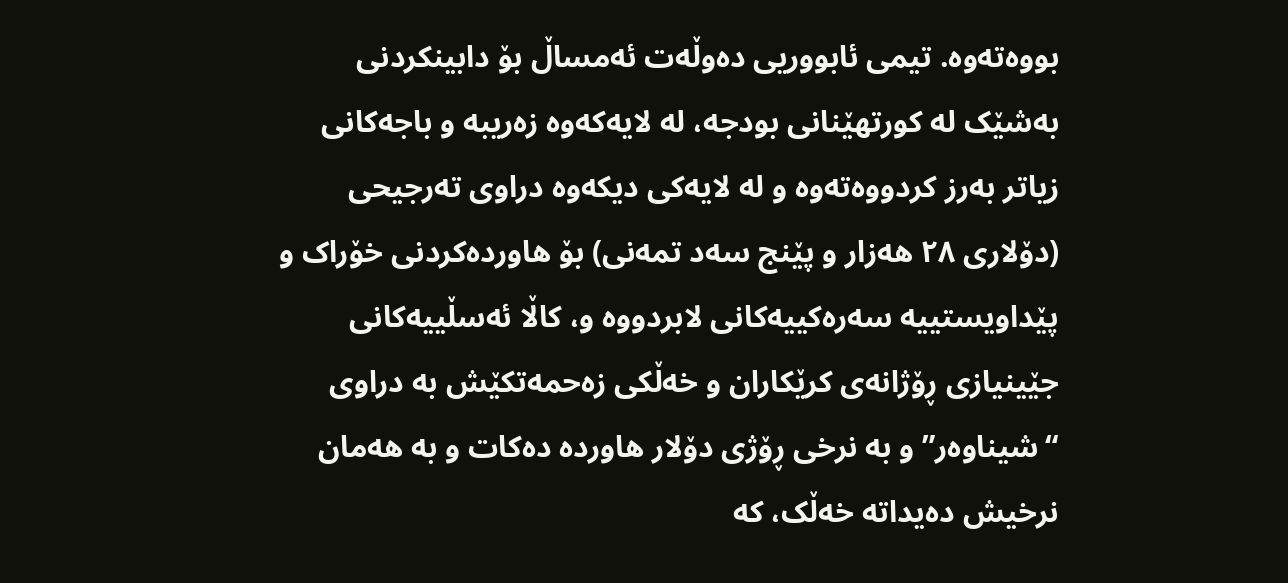بووەتەوە. تیمی ئابووریی دەوڵەت ئەمساڵ بۆ دابینکردنی بەشێک لە کورتهێنانی بودجە، لە لایەکەوە زەریبە و باجەکانی زیاتر بەرز کردووەتەوە و لە لایەکی دیکەوە دراوی تەرجیحی (دۆلاری ٢٨ هەزار و پێنج سەد تمەنی) بۆ هاوردەکردنی خۆراک و پێداویستییە سەرەکییەکانی لابردووە و، کاڵا ئەسڵییەکانی جێینیازی ڕۆژانەی کرێکاران و خەڵکی زەحمەتکێش بە دراوی “شیناوەر” و بە نرخی ڕۆژی دۆلار هاوردە دەکات و بە هەمان نرخیش دەیداتە خەڵک، کە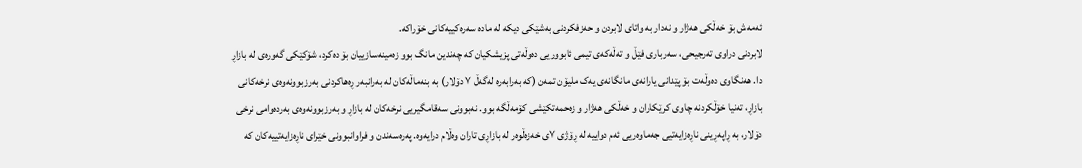ئەمەش بۆ خەڵکی هەژار و نەدار بە واتای لابردن و حەزفکردنی بەشێکی دیکە لە مادە سەرەکییەکانی خۆراکە.
لابردنی دراوی تەرجیحی، سەرباری فێڵ و تەڵەکەی تیمی ئابووریی دەوڵەتی پزیشکیان کە چەندین مانگ بوو زەمینەسازییان بۆ دەکرد، شۆکێکی گەورەی لە بازاڕ دا. هەنگاوی دەوڵەت بۆ پێدانی یارانەی مانگانەی یەک ملیۆن تمەن (کە بەرابەرە لەگەڵ ٧ دۆلار) بە بنەماڵەکان لە بەرانبەر ڕەهاکردنی بەرزبوونەوەی نرخەکانی بازاڕ، تەنیا خۆڵکردنە چاوی کرێکاران و خەڵکی هەژار و زەحمەتکێشی کۆمەڵگە بوو. نەبوونی سەقامگیریی نرخەکان لە بازاڕ و بەرزبوونەوەی بەردەوامی نرخی دۆلار، بە ڕاپەڕینی ناڕەزایەتیی جەماوەریی ئەم دواییە لە ڕۆژی ٧ی خەزەڵوەر لە بازاڕی تاران وەڵام درایەوە. پەرەسەندن و فراوانبوونی خێرای ناڕەزایەتییەکان کە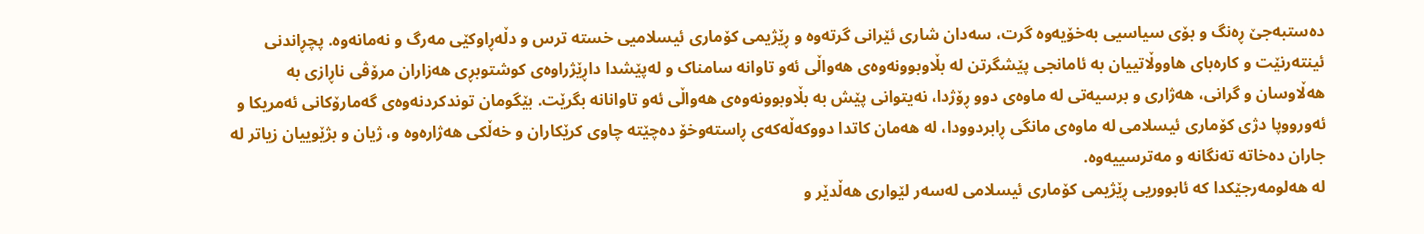دەستبەجێ ڕەنگ و بۆی سیاسیی بەخۆیەوە گرت، سەدان شاری ئێرانی گرتەوە و ڕێژیمی کۆماری ئیسلامیی خستە ترس و دڵەڕاوکێی مەرگ و نەمانەوە. پچڕاندنی ئینتەرنێت و کارەبای هاووڵاتییان بە ئامانجی پێشگرتن لە بڵاوبوونەوەی هەواڵی ئەو تاوانە سامناک و لەپێشدا داڕێژراوەی کوشتوبڕی هەزاران مرۆڤی ناڕازی بە هەڵاوسان و گرانی، هەژاری و برسیەتی لە ماوەی دوو ڕۆژدا، نەیتوانی پێش بە بڵاوبوونەوەی هەواڵی ئەو تاوانانە بگرێت. بێگومان توندکردنەوەی گەمارۆکانی ئەمریکا و ئەورووپا دژی کۆماری ئیسلامی لە ماوەی مانگی ڕابردوودا، لە هەمان کاتدا دووکەڵەکەی ڕاستەوخۆ دەچێتە چاوی کرێکاران و خەڵکی هەژارەوە و، ژیان و بژێوییان زیاتر لە جاران دەخاتە تەنگانە و مەترسییەوە.
لە هەلومەرجێکدا کە ئابووریی ڕێژیمی کۆماری ئیسلامی لەسەر لێواری هەڵدێر و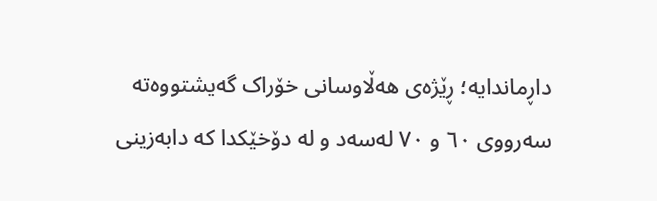داڕماندایە؛ ڕێژەی هەڵاوسانی خۆراک گەیشتووەتە سەرووی ٦٠ و ٧٠ لەسەد و لە دۆخێکدا کە دابەزینی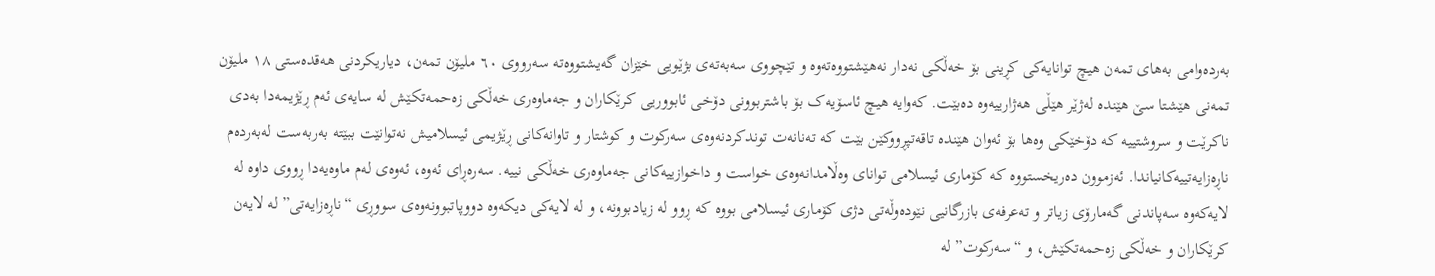بەردەوامی بەهای تمەن هیچ توانایەکی کڕینی بۆ خەڵکی نەدار نەهێشتووەتەوە و تێچووی سەبەتەی بژێویی خێزان گەیشتووەتە سەرووی ٦٠ ملیۆن تمەن، دیاریکردنی هەقدەستی ١٨ ملیۆن تمەنی هێشتا سێ هێندە لەژێر هێڵی هەژارییەوە دەبێت. کەوایە هیچ ئاسۆیەک بۆ باشتربوونی دۆخی ئابووریی کرێکاران و جەماوەری خەڵکی زەحمەتکێش لە سایەی ئەم ڕێژیمەدا بەدی ناکرێت و سروشتییە کە دۆخێکی وەها بۆ ئەوان هێندە تاقەتپڕووکێن بێت کە تەنانەت توندکردنەوەی سەرکوت و کوشتار و تاوانەکانی ڕێژیمی ئیسلامیش نەتوانێت ببێتە بەربەست لەبەردەم ناڕەزایەتییەکانیاندا. ئەزموون دەریخستووە کە کۆماری ئیسلامی توانای وەڵامدانەوەی خواست و داخوازییەکانی جەماوەری خەڵکی نییە. سەرەڕای ئەوە، ئەوەی لەم ماوەیەدا ڕووی داوە لە لایەکەوە سەپاندنی گەمارۆی زیاتر و تەعرفەی بازرگانیی نێودەوڵەتی دژی کۆماری ئیسلامی بووە کە ڕوو لە زیادبوونە، و لە لایەکی دیکەوە دووپاتبوونەوەی سووڕی “ناڕەزایەتی” لە لایەن کرێکاران و خەڵکی زەحمەتکێش، و “سەرکوت” لە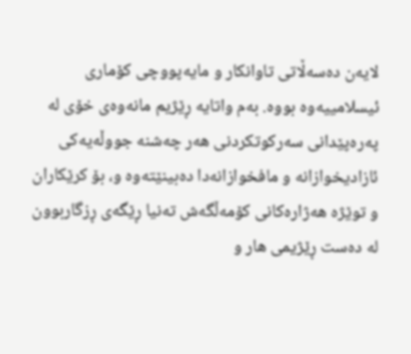لایەن دەسەڵاتی تاوانکار و مایەپووچی کۆماری ئیسلامییەوە بووە. بەم واتایە ڕێژیم مانەوەی خۆی لە پەرەپێدانی سەرکوتکردنی هەر چەشنە جووڵەیەکی ئازادیخوازانە و مافخوازانەدا دەبینێتەوە و، بۆ کرێکاران و توێژە هەژارەکانی کۆمەڵگەش تەنیا ڕێگەی ڕزگاربوون لە دەست ڕێژیمی هار و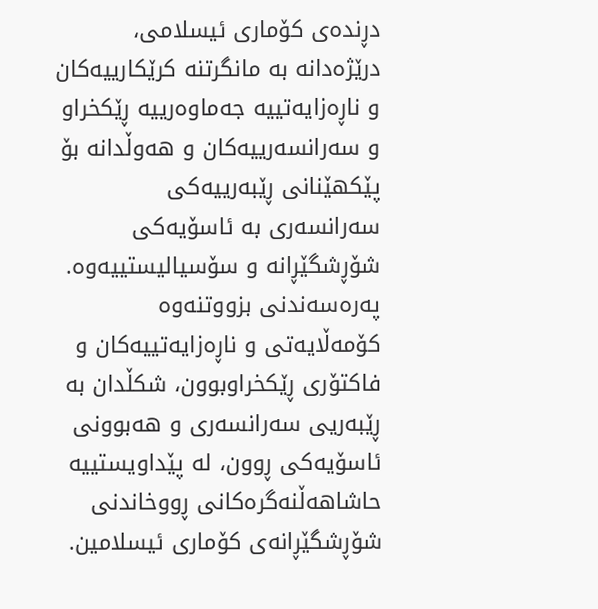دڕندەی کۆماری ئیسلامی، درێژەدانە بە مانگرتنە کرێکارییەکان و ناڕەزایەتییە جەماوەرییە ڕێکخراو و سەرانسەرییەکان و هەوڵدانە بۆ پێکهێنانی ڕێبەرییەکی سەرانسەری بە ئاسۆیەکی شۆڕشگێڕانە و سۆسیالیستییەوە. پەرەسەندنی بزووتنەوە کۆمەڵایەتی و ناڕەزایەتییەکان و فاکتۆری ڕێکخراوبوون، شکڵدان بە ڕێبەریی سەرانسەری و هەبوونی ئاسۆیەکی ڕوون، لە پێداویستییە حاشاهەڵنەگرەکانی ڕووخاندنی شۆڕشگێڕانەی کۆماری ئیسلامین.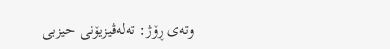وتەی ڕۆژ: تەلەڤیزیۆنی حیزبی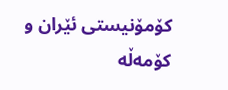کۆمۆنیستی ئێران و کۆمەڵە